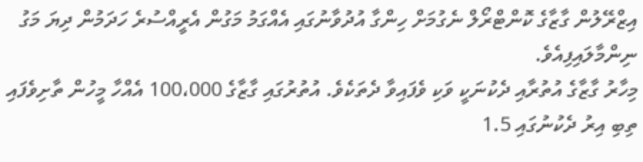އިޒްރޭލުން ގާޒާގެ ކޮންޓްރޯލް ނެގުމަށް ހިންގާ އުދުވާނުގައި އެއްގަމު މަގުން އެރީއްސުރެ ހަދަމުން ދިޔަ މަގު ނިންމާލައިފިއެވެ.
މިހާރު ގާޒާގެ އުތުރާއި ދެކުނަކީ ވަކި ވެފައިވާ ދެތަކެވެ. އުތުރުގައި ގާޒާގެ 100،000 އެއްހާ މީހުން ތާށިވެފައި ތިބި އިރު ދެކުނުގައި 1.5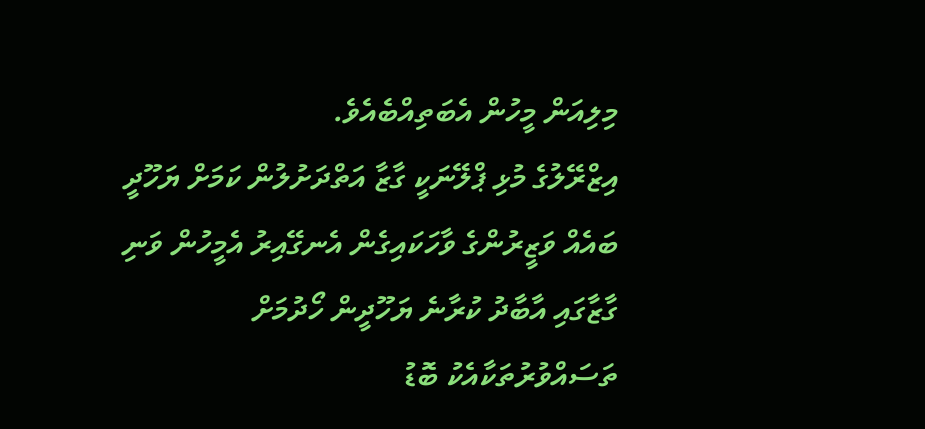މިލިއަން މީހުން އެބަތިއްބެއެވެ.
އިޒްރޭލުގެ މުޅި ޕްލޭނަކީ ގާޒާ އަތްދަށުލުން ކަމަށް ޔަހޫދީ ބައެއް ވަޒީރުންގެ ވާހަކައިގެން އެނގޭއިރު އެމީހުން ވަނި ގާޒާގައި އާބާދު ކުރާނެ ޔަހޫދީން ހޯދުމަށް ތަސައްވުރުތަކާއެކު ބޮޑު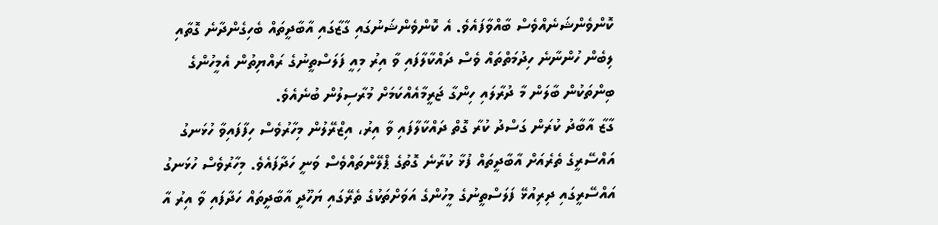ކޮންވެންޝަނެއްވެސް ބާއްވާފައެވެ. އެ ކޮންވެންޝަނުގައި ގާޒާގައި އާބާދީތައް ބެހިގެންދާނެ ގޮތާއި ލިބެން ހުންނާނެ ހިދުމަތްތައް ވެސް ދައްކާލާފައި ވާ އިރު މިއީ ފަލަސްތީނުގެ ރައްޔިތުން އެމީހުންގެ ބިންތަކުން ބާލަން މާ ދުރާލައި ހިންގާ ޖަރީމާއެއްކަމަށް މުރާސިލުން ބުނެއެވެ.
ގާޒާ އާބާދު ކުރަން ގަސްދު ކުރާ ގޮތް ދައްކާލާފައި ވާ އިރު، އިޒްރޭލުން މިހާރުވެސް ހިފާފައިވާ ހުޅަނގު އައްސޭރީގެ ތެރެއަށް އާބާދީތައް ފުޅާ ކުރާނެ ގޮތުގެ ޕްލޭންތައްވެސް ވަނީ ހަދާފައެވެ. މިހާރުވެސް ހުޅަނގު އައްސޭރީގައި ދިރިއުޅޭ ފަލަސްތީނުގެ މީހުންގެ އަވަށްތަކުގެ ތެރޭގައި ޔަހޫދީ އާބާދީތައް ހަދާފައި ވާ އިރު އާ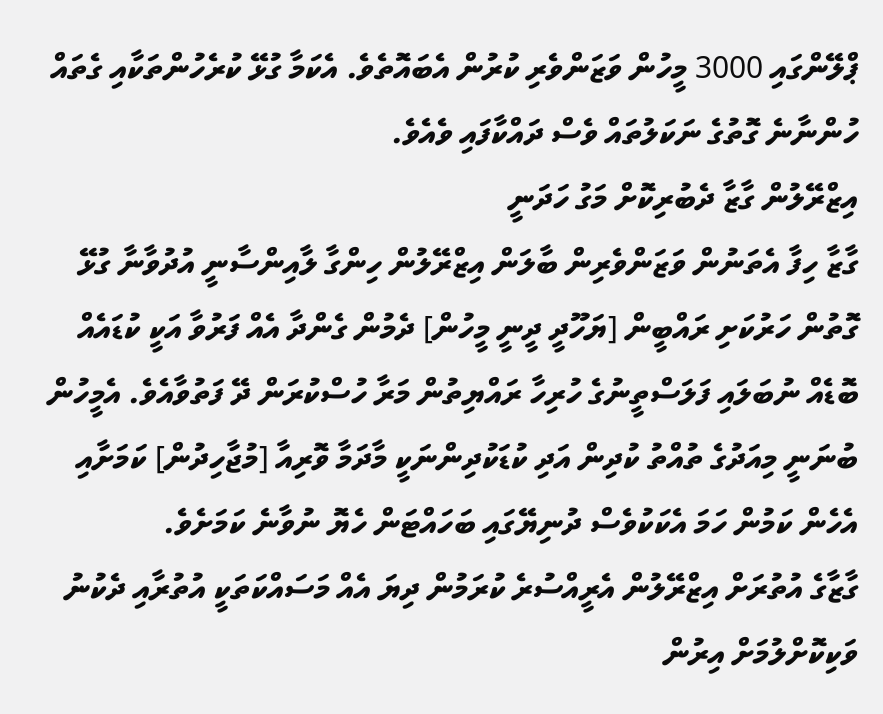ޕްލޭންގައި 3000 މީހުން ވަޒަންވެރި ކުރުން އެބައޮތެވެ. އެކަމާ ގުޅޭ ކުރެހުންތަކާއި ގެތައް ހުންނާނެ ގޮތުގެ ނަކަލުތައް ވެސް ދައްކާފައި ވެއެވެ.
އިޒްރޭލުން ގާޒާ ދެބުރިކޮށް މަގު ހަދަނީ
ގާޒާ ހިފާ އެތަނުން ވަޒަންވެރިން ބާލަން އިޒްރޭލުން ހިންގާ ލާއިންސާނީ އުދުވާނާ ގުޅޭ ގޮތުން ހަރުކަށި ރައްބީން [ޔަހޫދީ ދީނީ މީހުން] ދެމުން ގެންދާ އެއް ފަރުވާ އަކީ ކުޑައެއް ބޮޑެއް ނުބަލައި ފަލަސްތީނުގެ ހުރިހާ ރައްޔިތުން މަރާ ހުސްކުރަން ދޭ ފަތުވާއެވެ. އެމީހުން ބުނަނީ މިއަދުގެ ތުއްތު ކުދިން އަދި ކުޑަކުދިންނަކީ މާދަމާ ވޮރިއާ [މުޖާހިދުން] ކަމަށާއި އެހެން ކަމުން ހަމަ އެކަކުވެސް ދުނިޔޭގައި ބަހައްޓަން ހެޔޮ ނުވާނެ ކަމަށެވެ.
ގާޒާގެ އުތުރަށް އިޒްރޭލުން އެރީއްސުރެ ކުރަމުން ދިޔަ އެއް މަސައްކަތަކީ އުތުރާއި ދެކުނު ވަކިކޮށްލުމަށް އިރުން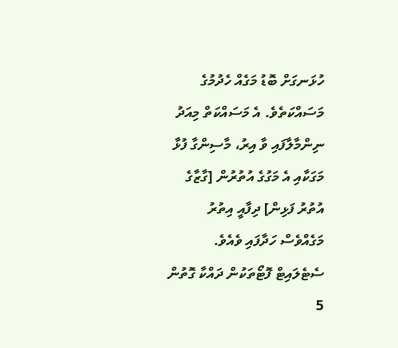ހުޅަނގަށް ބޮޑު މަގެއް ހެދުމުގެ މަސައްކަތެވެ. އެ މަސައްކަތް މިއަދު ނިންމާލާފައި ވާ އިރު، މާސިންގާ ފުޅާ މަގަކާއި އެ މަގުގެ އުތުރުން [ގާޒާގެ އުތުރު ފަޅިން] ދިފާއީ އިތުރު މަގެއްވެސް ހަދާފައި ވެއެވެ. ސެޓެލައިޓް ފޮޓޯތަކުން ދައްކާ ގޮތުން 5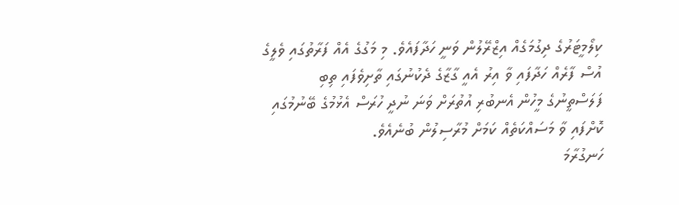ކިލޯމީޓަރުގެ ދިގުމަގެއް އިޒްރޭލުން ވަނީ ހަދާފައެވެ. މި މަގުގެ އެއް ފަރާތުގައި ވެލީގެ އުސް ފާރެއް ހަދާފައި ވާ އިރު އެއީ ގާޒާގެ ދެކުނުގައި ތާށިވެފައި ތިބި ފަލަސްތީނުގެ މީހުން އެނބުރި އުތުރަށް ވަނަ ނުދީ ހުރަސް އެޅުމުގެ ބޭނުމުގައި ކޮށްފައި ވާ މަސައްކަތެއް ކަމަށް މުރާސިލުން ބުނެއެވެ.
ހަނގުރާމަ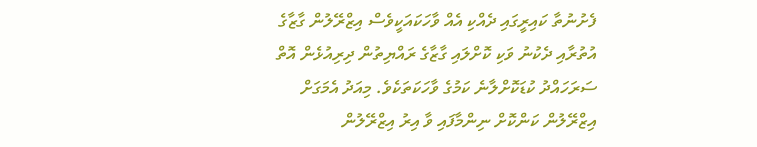ފެށުނުތާ ކައިރީގައި ދެއްކި އެއް ވާހަކައަކީވެސް އިޒްރޭލުން ގާޒާގެ އުތުރާއި ދެކުނު ވަކި ކޮށްލައި ގާޒާގެ ރައްޔިތުން ދިރިއުޅެން އޮތް ސަރަހައްދު ކުޑަކޮށްލާނެ ކަމުގެ ވާހަކަތަކެވެ. މިއަދު އެމަގަށް އިޒްރޭލުން ކަންކޮށް ނިންމާފައި ވާ އިރު އިޒްރޭލުން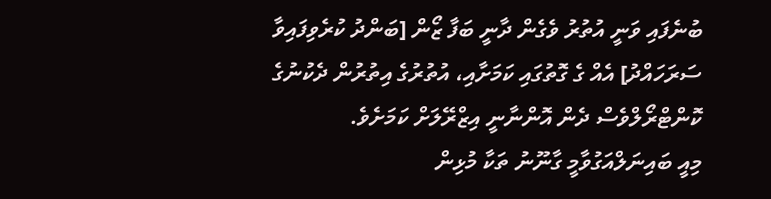ބުނެފައި ވަނީ އުތުރު ވެގެން ދާނީ ބަފާ ޒޯން [ބަންދު ކުރެވިފައިވާ ސަރަހައްދު] އެއް ގެ ގޮތުގައި ކަމަށާއި، އުތުރުގެ އިތުރުން ދެކުނުގެ ކޮންޓްރޯލްވެސް ދެން އޮންނާނީ އިޒްރޭލަށް ކަމަށެވެ.
މިއީ ބައިނަލްއަގުވާމީ ގާނޫނު ތަކާ މުޅިން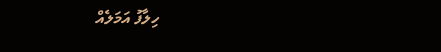ހިލާފު އަމަލެއް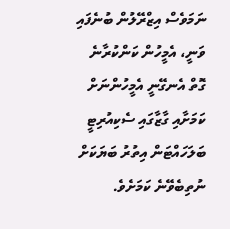ނަމަވެސް އިޒްރޭލުން ބުނެފައި ވަނީ، އެމީހުން ކަންކުރާނެ ގޮތް އެނގޭނީ އެމީހުންނަށް ކަމަށާއި ގާޒާގައި ސެކިއުރިޓީ ބަލަހައްޓަން އިތުރު ބަޔަކަށް ނުތިބެވޭނެ ކަމަށެވެ.